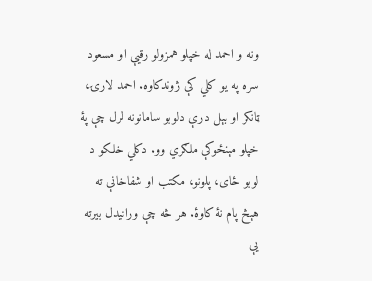ونه و احمد له خپلو همزولو رقيې او مسعود سره په يو کلي کې ژوندکاوه. احمد لارۍ، ټانکر او بېل درې دلوبو سامانونه لرل چې پۀ خپلو مېنځوکې ملګري وو. دکلي خلکو د لوبو ځاى، پلونو، مکتب او شفاخانې ته هېڅ پام نۀ کاوۀ. هر څه چې ورانيدل بيرته يې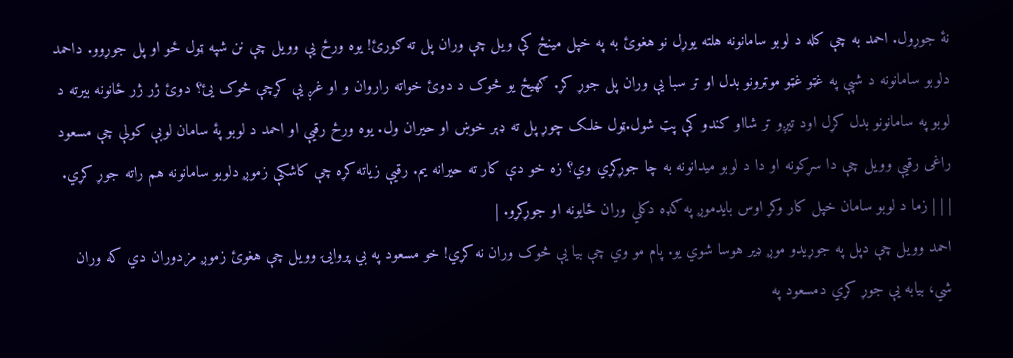نۀ جوړول. احمد به چې کله د لوبو سامانونه هلته يوړل نو هغوئ به په خپل مينځ کې ويل چې وران پل ته ګورئ! يوه ورځ يې وويل چې نن شپه ټول ځو او پل جوړوو. داحمد دلوبو سامانونه د شپې په غټو غټو موټرونو بدل او تر سبا يې وران پل جوړ کړ. ګهيځ يو څوک د دوئ خواته راروان و او غږ يې کړچې څوک يئ؟ دوئ ژر ژر ځانونه بيرته د لوبو په سامانونو بدل کړل اود تيږو تر شااو کندو کې پټ شول.ټول خلک چوړ پل ته ډېر خوښ او حيران ول. يوه ورځ رقيې او احمد د لوبو پۀ سامان لوبې کولې چې مسعود راغی رقيې وويل چې دا سړکونه او دا د لوبو ميدانونه به چا جوړکړي وي؟ زه خو دې کار ته حيرانه يم. رقيې زياته کړه چې کاشکې زموږ دلوبو سامانونه هم راته جوړ کړي.  | | | زما د لوبو سامان خپل کار وکړ اوس بايدموږ په ګډه دکلي وران ځايونه او جوړکړو. |
احمد وويل چې دپل په جوړيدو موږ ډير هوسا شوي يو. پام مو وي چې بيا يې څوک وران نه کړي! خو مسعود په بي پروايۍ وويل چې هغوئ زموږ مزدوران دي که وران شي، بيابه يې جوړ کړي دمسعود په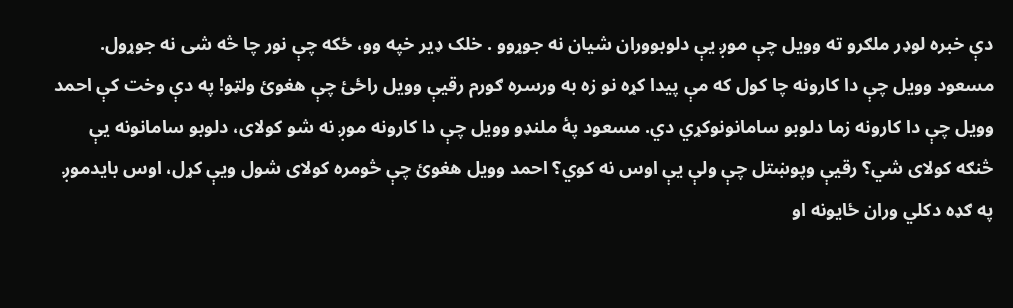دې خبره لوډر ملګرو ته وويل چې موږ يې دلوبووران شيان نه جوړوو . خلک ډير خپه وو، ځکه چې نور چا څه شی نه جوړول. مسعود وويل چې دا کارونه چا کول که مې پيدا کړه نو زه به ورسره ګورم رقيې وويل راځئ چې هغوئ ولټو! په دې وخت کې احمد وويل چې دا کارونه زما دلوبو سامانونوکړي دي. مسعود پۀ ملنډو وويل چې دا کارونه موږ نه شو کولای، دلوبو سامانونه يې څنګه کولای شي؟ رقيې وپوښتل چې ولې يې اوس نه کوي؟ احمد وويل هغوئ چې څومره کولاى شول ويې کړل، اوس بايدموږ په ګډه دکلي وران ځايونه او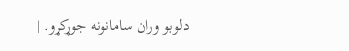دلوبو وران سامانونه جوړکړو. |